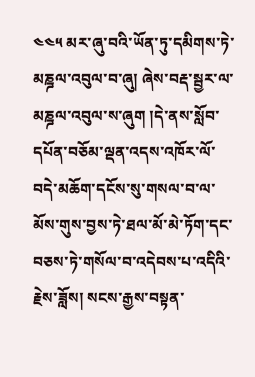༤༤༥ མར་ཞུ་བའི་ཡོན་ཏུ་དམིགས་ཏེ་མཎྜལ་འབུལ་བ་ཞུ། ཞེས་བརྡ་སྦྱར་ལ་མཎྜལ་འབུལ་ས་ཞུག །དེ་ནས་སློབ་དཔོན་བཅོམ་ལྡན་འདས་འཁོར་ལོ་བདེ་མཆོག་དངོས་སུ་གསལ་བ་ལ་མོས་གུས་བྱས་ཏེ་ཐལ་མོ་མེ་ཏོག་དང་བཅས་ཏེ་གསོལ་བ་འདེབས་པ་འདིའི་རྗེས་ཟློས། སངས་རྒྱས་བསྟན་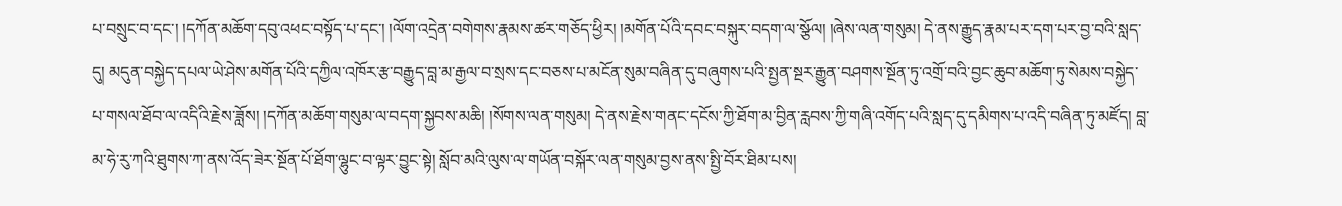པ་བསྲུང་བ་དང་། །དཀོན་མཆོག་དབུ་འཕང་བསྟོད་པ་དང་། །ལོག་འདྲེན་བགེགས་རྣམས་ཚར་གཅོད་ཕྱིར། །མགོན་པོའི་དབང་བསྐུར་བདག་ལ་སྩོལ། །ཞེས་ལན་གསུམ། དེ་ནས་རྒྱུད་རྣམ་པར་དག་པར་བྱ་བའི་སླད་དུ། མདུན་བསྐྱེད་དཔལ་ཡེ་ཤེས་མགོན་པོའི་དཀྱིལ་འཁོར་རྩ་བརྒྱུད་བླ་མ་རྒྱལ་བ་སྲས་དང་བཅས་པ་མངོན་སུམ་བཞིན་དུ་བཞུགས་པའི་སྤྱན་སྔར་རྒྱུན་བཤགས་སྔོན་ཏུ་འགྲོ་བའི་བྱང་ཆུབ་མཆོག་ཏུ་སེམས་བསྐྱེད་པ་གསལ་ཐོབ་ལ་འདིའི་རྗེས་ཟློས། །དཀོན་མཆོག་གསུམ་ལ་བདག་སྐྱབས་མཆི། །སོགས་ལན་གསུམ། དེ་ནས་རྗེས་གནང་དངོས་ཀྱི་ཐོག་མ་བྱིན་རླབས་ཀྱི་གཞི་འགོད་པའི་སླད་དུ་དམིགས་པ་འདི་བཞིན་ཏུ་མཛོད། བླ་མ་ཧེ་རུ་ཀའི་ཐུགས་ཀ་ནས་འོད་ཟེར་སྔོན་པོ་ཐོག་ལྷུང་བ་ལྟར་བྱུང་སྟེ། སློབ་མའི་ལུས་ལ་གཡོན་བསྐོར་ལན་གསུམ་བྱས་ནས་སྤྱི་བོར་ཐིམ་པས།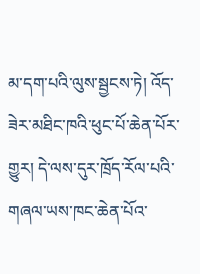མ་དག་པའི་ལུས་སྦྱངས་ཏེ། འོད་ཟེར་མཐིང་ཁའི་ཕུང་པོ་ཆེན་པོར་གྱུར། དེ་ལས་དུར་ཁྲོད་རོལ་པའི་གཞལ་ཡས་ཁང་ཆེན་པོའ་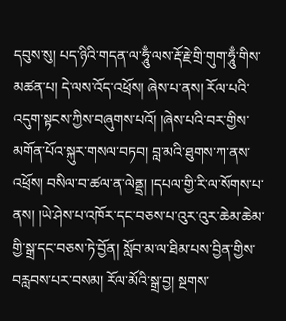དབུས་སུ། པད་ཉིའི་གདན་ལ་ཧཱུྃ་ལས་རྡོ་རྗེ་གྲི་གུག་ཧཱུྃ་གིས་མཚན་པ། དེ་ལས་འོད་འཕྲོས། ཞེས་པ་ནས། རོལ་པའི་འདུག་སྟངས་ཀྱིས་བཞུགས་པའོ། །ཞེས་པའི་བར་གྱིས་མགོན་པོའ་སྐུར་གསལ་བཏབ། བླ་མའི་ཐུགས་ཀ་ནས་འཕྲོས། བསིལ་བ་ཚལ་ན་ལེནྡྲ། །དཔལ་གྱི་རི་ལ་སོགས་པ་ནས། །ཡེ་ཤེས་པ་འཁོར་དང་བཅས་པ་འུར་འུར་ཆེམ་ཆེམ་གྱི་སྒྲ་དང་བཅས་ཏེ་བྱོན། སློབ་མ་ལ་ཐིམ་པས་བྱིན་གྱིས་བརླབས་པར་བསམ། རོལ་མོའི་སྒྲ་བྱ། སྔགས་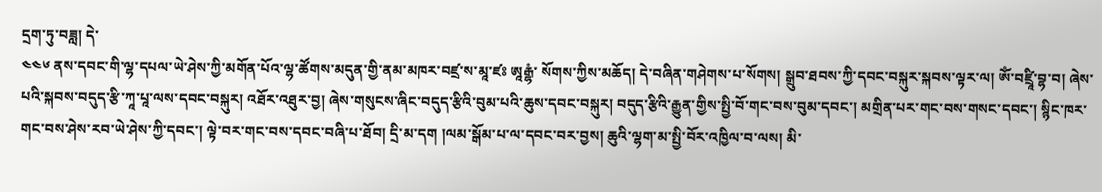དྲག་ཏུ་བཟླ། དེ་
༤༤༦ ནས་དབང་གི་ལྷ་དཔལ་ཡེ་ཤེས་ཀྱི་མགོན་པོའ་ལྷ་ཚོགས་མདུན་གྱི་ནམ་མཁར་བཛྲ་ས་མཱ་ཛཿ ཨཱརྒྷཾ་ སོགས་ཀྱིས་མཆོད། དེ་བཞིན་གཤེགས་པ་སོགས། སྒྲུབ་ཐབས་ཀྱི་དབང་བསྐུར་སྐབས་ལྟར་ལ། ༀ་བཛྲཱི་བྷ་བ། ཞེས་པའི་སྐབས་བདུད་རྩི་ཀཱ་པཱ་ལས་དབང་བསྐུར། འཐོར་འཐུར་བྱ། ཞེས་གསུངས་ཞིང་བདུད་རྩིའི་བུམ་པའི་ཆུས་དབང་བསྐུར། བདུད་རྩིའི་རྒྱུན་གྱིས་སྤྱི་བོ་གང་བས་བུམ་དབང་། མགྲིན་པར་གང་བས་གསང་དབང་། སྙིང་ཁར་གང་བས་ཤེས་རབ་ཡེ་ཤེས་ཀྱི་དབང་། ལྟེ་བར་གང་བས་དབང་བཞི་པ་ཐོབ། དྲི་མ་དག །ལམ་སྒོམ་པ་ལ་དབང་བར་བྱས། ཆུའི་ལྷག་མ་སྤྱི་བོར་འཁྱིལ་བ་ལས། མི་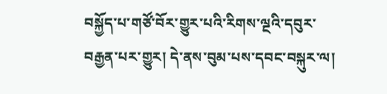བསྐྱོད་པ་གཙོ་བོར་གྱུར་པའི་རིགས་ལྔའི་དབུར་བརྒྱན་པར་གྱུར། དེ་ནས་བུམ་པས་དབང་བསྐུར་ལ།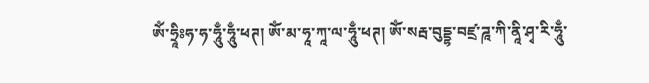ༀ་ཧྲཱིཿཧ་ཧ་ཧཱུྃ་ཧཱུྃ་ཕཊ། ༀ་མ་ཧཱ་ཀཱ་ལ་ཧཱུྃ་ཕཊ། ༀ་སརྦ་བུདྡྷ་བཛྲ་ཌཱ་ཀི་ནཱི་ཤྭ་རི་ཧཱུྃ་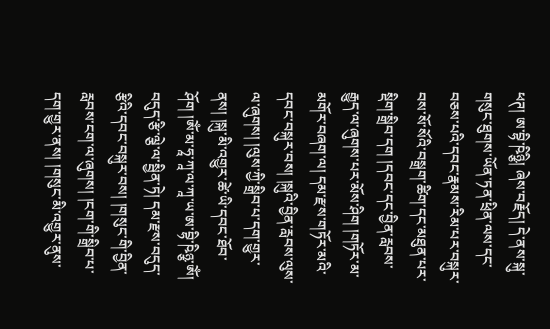ཕཊ། ཨ་བྷི་ཥིཉྩི། ཞེས་བརྗོད། དེ་ནས་སྐུ་གསུང་ཐུགས་ཡོན་ཏན་ཕྲིན་ལས་དང་བཅས་པའི་དབང་རྣམས་རིམ་པར་བསྐུར་བས་སོ་སོའི་བསྒྲག་ཚིག་དང་མཐུན་པར་སྡིག་སྒྲིབ་དག །དབང་དང་བྱིན་རླབས་རྒྱུད་ལ་ཞུགས་པར་མོས་ཤིག །གཏོར་མ་མགོར་བཞག་ལ། དམ་རྫས་གཏོར་མའི་དབང་བསྐུར་བས། །སྐུའི་བྱིན་རླབས་ལུས་ལ་ཞུགས། །ལུས་ཀྱི་སྒྲིབ་པ་དག་གྱུར་ནས། །སྐུ་མི་འགྱུར་ཚེ་ཡི་དབང་ཐོབ་ཤོག །ༀ་མ་ཧཱ་ཀཱ་ལ་ཀཱ་ཡ་ཨ་བྷི་ཥིཉྩ་ༀ། བདུད་རྩི་ལྕེ་ལ་སྦྱིན་ཏེ། དམ་རྫས་བདུད་རྩིའི་དབང་བསྐུར་བས། །གསུང་གི་བྱིན་རླབས་ངག་ལ་ཞུགས། །ངག་གི་སྒྲིབ་པ་དག་གྱུར་ནས། །གསུང་མི་འགྱུར་ནུས་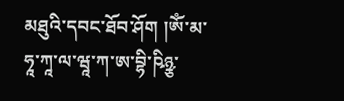མཐུའི་དབང་ཐོབ་ཤོག །ༀ་མ་ཧཱ་ཀཱ་ལ་ཝཱ་ཀ་ཨ་བྷི་ཥིཉྩ་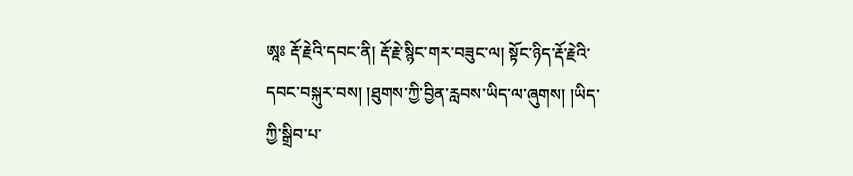ཨཱཿ རྡོ་རྗེའི་དབང་ནི། རྡོ་རྗེ་སྙིང་གར་བཟུང་ལ། སྟོང་ཉིད་རྡོ་རྗེའི་དབང་བསྐུར་བས། །ཐུགས་ཀྱི་བྱིན་རླབས་ཡིད་ལ་ཞུགས། །ཡིད་ཀྱི་སྒྲིབ་པ་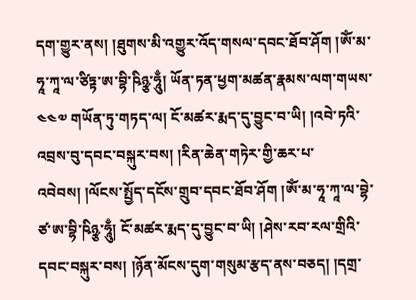དག་གྱུར་ནས། །ཐུགས་མི་འགྱུར་འོད་གསལ་དབང་ཐོབ་ཤོག །ༀ་མ་ཧཱ་ཀཱ་ལ་ཙིཏྟ་ཨ་བྷི་ཥིཉྩ་ཧཱུྃ། ཡོན་ཏན་ཕྱག་མཚན་རྣམས་ལག་གཡས་
༤༤༧ གཡོན་ཏུ་གཏད་ལ། ངོ་མཚར་རྨད་དུ་བྱུང་བ་ཡི། །འབེ་ཏའི་འབྲས་བུ་དབང་བསྐུར་བས། །རིན་ཆེན་གཏེར་གྱི་ཆར་པ་འབེབས། །ལོངས་སྤྱོད་དངོས་གྲུབ་དབང་ཐོབ་ཤོག །ༀ་མ་ཧཱ་ཀཱ་ལ་བྷེ་ཙ་ཨ་བྷི་ཥིཉྩ་ཧཱུྃ། ངོ་མཚར་རྨད་དུ་བྱུང་བ་ཡི། །ཤེས་རབ་རལ་གྲིའི་དབང་བསྐུར་བས། །ཉོན་མོངས་དུག་གསུམ་རྩད་ནས་བཅད། །དགྲ་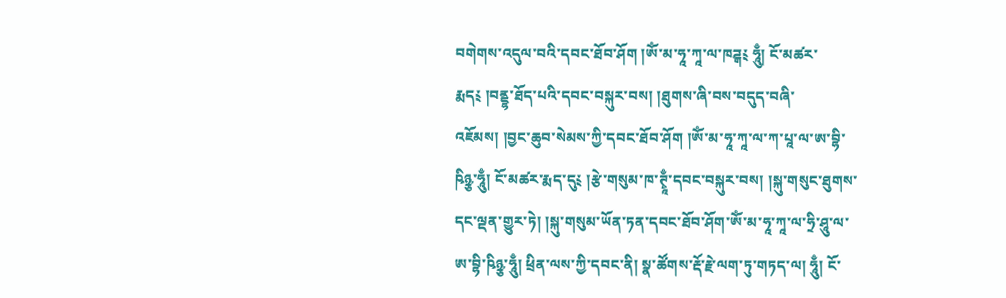བགེགས་འདུལ་བའི་དབང་ཐོབ་ཤོག །ༀ་མ་ཧཱ་ཀཱ་ལ་ཁཌྒ༴ ཧཱུྃ། ངོ་མཚར་རྨད༴ །བནྡྷ་ཐོད་པའི་དབང་བསྐུར་བས། །ཐུགས་ཞི་བས་བདུད་བཞི་འཇོམས། །བྱང་ཆུབ་སེམས་ཀྱི་དབང་ཐོབ་ཤོག །ༀ་མ་ཧཱ་ཀཱ་ལ་ཀ་པཱ་ལ་ཨ་བྷི་ཥིཉྩ་ཧཱུྃ། ངོ་མཚར་རྨད་དུ༴ །རྩེ་གསུམ་ཁ་ཊྭཱྃ་དབང་བསྐུར་བས། །སྐུ་གསུང་ཐུགས་དང་ལྡན་གྱུར་ཏེ། །སྐུ་གསུམ་ཡོན་ཏན་དབང་ཐོབ་ཤོག་ༀ་མ་ཧཱ་ཀཱ་ལ་ཧྲི་ཤཱུ་ལ་ཨ་བྷི་ཥིཉྩ་ཧཱུྃ། ཕྲིན་ལས་ཀྱི་དབང་ནི། སྣ་ཚོགས་རྡོ་རྗེ་ལག་ཏུ་གཏད་ལ། ཧཱུྃ། ངོ་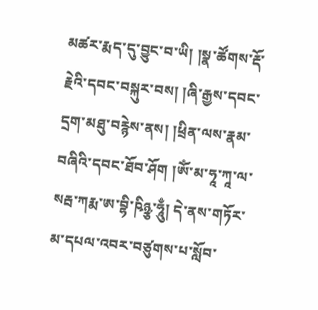མཚར་རྨད་དུ་བྱུང་བ་ཡི། །སྣ་ཚོགས་རྡོ་རྗེའི་དབང་བསྐུར་བས། །ཞི་རྒྱས་དབང་དྲག་མཐུ་བརྙེས་ནས། །ཕྲིན་ལས་རྣམ་བཞིའི་དབང་ཐོབ་ཤོག །ༀ་མ་ཧཱ་ཀཱ་ལ་སརྦ་ཀརྨ་ཨ་བྷི་ཥིཉྩ་ཧཱུྃ། དེ་ནས་གཏོར་མ་དཔལ་འབར་བཙུགས་པ་སློབ་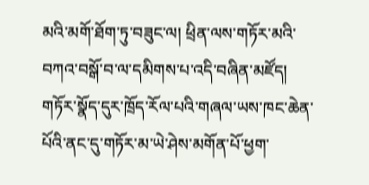མའི་མགོ་ཐོག་ཏུ་བཟུང་ལ། ཕྲིན་ལས་གཏོར་མའི་བཀའ་བསྒོ་བ་ལ་དམིགས་པ་འདི་བཞིན་མཛོད། གཏོར་སྣོད་དུར་ཁྲོད་རོལ་པའི་གཞལ་ཡས་ཁང་ཆེན་པོའི་ནང་དུ་གཏོར་མ་ཡེ་ཤེས་མགོན་པོ་ཕྱག་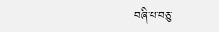བཞི་པ་བཅུ་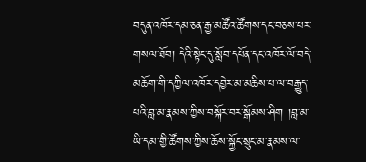བདུན་འཁོར་དམ་ཅན་རྒྱ་མཚོའ་ཚོགས་དང་བཅས་པར་གསལ་ཐོབ། དེའི་སྟེང་དུ་སློབ་དཔོན་དང་འཁོར་ལོ་བདེ་མཆོག་གི་དཀྱིལ་འཁོར་དབྱེར་མ་མཆིས་པ་ལ་བརྒྱུད་པའི་བླ་མ་རྣམས་ཀྱིས་བསྐོར་བར་སྒོམས་ཤིག །བླ་མ་ཡི་དམ་གྱི་ཚོགས་ཀྱིས་ཆོས་སྐྱོང་སྲུང་མ་རྣམས་ལ་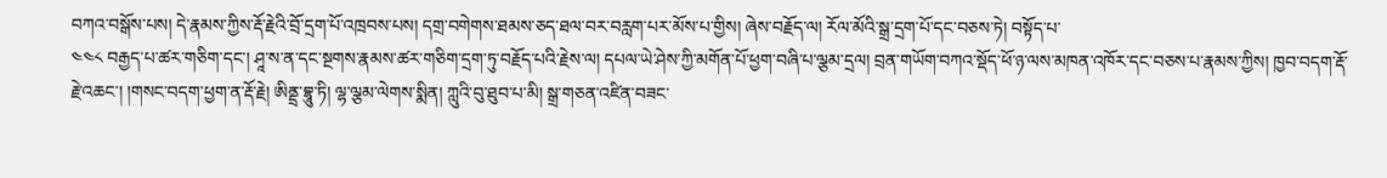བཀའ་བསྒོས་པས། དེ་རྣམས་ཀྱིས་རྡོ་རྗེའི་བྲོ་དྲག་པོ་འཁྲབས་པས། དགྲ་བགེགས་ཐམས་ཅད་ཐལ་བར་བརླག་པར་མོས་པ་གྱིས། ཞེས་བརྗོད་ལ། རོལ་མོའི་སྒྲ་དྲག་པོ་དང་བཅས་ཏེ། བསྟོད་པ་
༤༤༨ བརྒྱད་པ་ཚར་གཅིག་དང་། ཤཱ་ས་ན་དང་སྔགས་རྣམས་ཚར་གཅིག་དྲག་ཏུ་བརྗོད་པའི་རྗེས་ལ། དཔལ་ཡེ་ཤེས་ཀྱི་མགོན་པོ་ཕྱག་བཞི་པ་ལྕམ་དྲལ། བྲན་གཡོག་བཀའ་སྡོད་ཕོ་ཉ་ལས་མཁན་འཁོར་དང་བཅས་པ་རྣམས་ཀྱིས། ཁྱབ་བདག་རྡོ་རྗེ་འཆང་། །གསང་བདག་ཕྱག་ན་རྡོ་རྗེ། ཨིནྡྲ་བྷཱུ་ཏི། ལྷ་ལྕམ་ལེགས་སྨིན། ཀླུའི་བུ་ཐུབ་པ་མི། སྒྲ་གཅན་འཛིན་བཟང་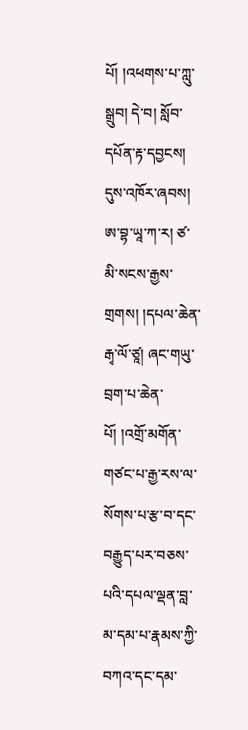པོ། །འཕགས་པ་ཀླུ་སྒྲུབ། དེ་བ། སློབ་དཔོན་རྟ་དབྱངས། དུས་འཁོར་ཞབས། ཨ་བྷ་ཡཱ་ཀ་ར། ཙ་མི་སངས་རྒྱས་གྲགས། །དཔལ་ཆེན་རྒྭ་ལོ་ཙཱ། ཞང་གཡུ་བྲག་པ་ཆེན་པོ། །འགྲོ་མགོན་གཙང་པ་རྒྱ་རས་ལ་སོགས་པ་རྩ་བ་དང་བརྒྱུད་པར་བཅས་པའི་དཔལ་ལྡན་བླ་མ་དམ་པ་རྣམས་ཀྱི་བཀའ་དང་དམ་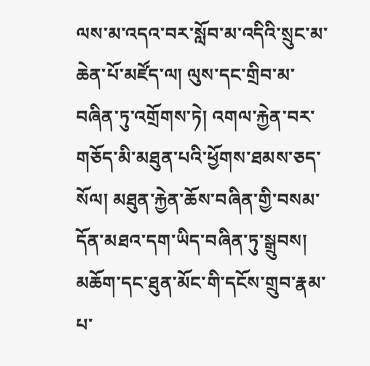ལས་མ་འདའ་བར་སློབ་མ་འདིའི་སྲུང་མ་ཆེན་པོ་མཛོད་ལ། ལུས་དང་གྲིབ་མ་བཞིན་ཏུ་འགྲོགས་ཏེ། འགལ་རྐྱེན་བར་གཅོད་མི་མཐུན་པའི་ཕྱོགས་ཐམས་ཅད་སོལ། མཐུན་རྐྱེན་ཆོས་བཞིན་གྱི་བསམ་དོན་མཐའ་དག་ཡིད་བཞིན་ཏུ་སྒྲུབས། མཆོག་དང་ཐུན་མོང་གི་དངོས་གྲུབ་རྣམ་པ་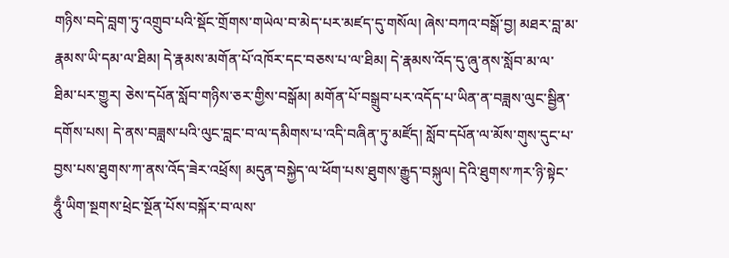གཉིས་བདེ་བླག་ཏུ་འགྲུབ་པའི་སྡོང་གྲོགས་གཡེལ་བ་མེད་པར་མཛད་དུ་གསོལ། ཞེས་བཀའ་བསྒོ་བྱ། མཐར་བླ་མ་རྣམས་ཡི་དམ་ལ་ཐིམ། དེ་རྣམས་མགོན་པོ་འཁོར་དང་བཅས་པ་ལ་ཐིམ། དེ་རྣམས་འོད་དུ་ཞུ་ནས་སློབ་མ་ལ་ཐིམ་པར་གྱུར། ཅེས་དཔོན་སློབ་གཉིས་ཅར་གྱིས་བསྒོམ། མགོན་པོ་བསྒྲུབ་པར་འདོད་པ་ཡིན་ན་བཟླས་ལུང་སྦྱིན་དགོས་པས། དེ་ནས་བཟླས་པའི་ལུང་བླང་བ་ལ་དམིགས་པ་འདི་བཞིན་ཏུ་མཛོད། སློབ་དཔོན་ལ་མོས་གུས་དུང་པ་བྱས་པས་ཐུགས་ཀ་ནས་འོད་ཟེར་འཕྲོས། མདུན་བསྐྱེད་ལ་ཕོག་པས་ཐུགས་རྒྱུད་བསྐུལ། དེའི་ཐུགས་ཀར་ཉི་སྟེང་ཧཱུྃ་ཡིག་སྔགས་ཕྲེང་སྔོན་པོས་བསྐོར་བ་ལས་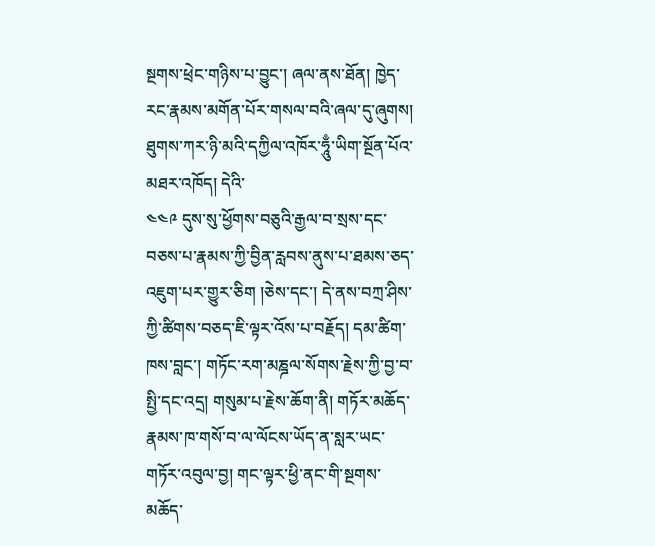སྔགས་ཕྲེང་གཉིས་པ་བྱུང་། ཞལ་ནས་ཐོན། ཁྱེད་རང་རྣམས་མགོན་པོར་གསལ་བའི་ཞལ་དུ་ཞུགས། ཐུགས་ཀར་ཉི་མའི་དཀྱིལ་འཁོར་ཧཱུྃ་ཡིག་སྔོན་པོའ་མཐར་འཁོད། དེའི་
༤༤༩ དུས་སུ་ཕྱོགས་བཅུའི་རྒྱལ་བ་སྲས་དང་བཅས་པ་རྣམས་ཀྱི་བྱིན་རླབས་ནུས་པ་ཐམས་ཅད་འཇུག་པར་གྱུར་ཅིག །ཅེས་དང་། དེ་ནས་བཀྲ་ཤིས་ཀྱི་ཚིགས་བཅད་ཇི་ལྟར་འོས་པ་བརྗོད། དམ་ཚིག་ཁས་བླང་། གཏོང་རག་མཎྜལ་སོགས་རྗེས་ཀྱི་བྱ་བ་སྤྱི་དང་འདྲ། གསུམ་པ་རྗེས་ཆོག་ནི། གཏོར་མཆོད་རྣམས་ཁ་གསོ་བ་ལ་ལོངས་ཡོད་ན་སླར་ཡང་གཏོར་འབུལ་བྱ། གང་ལྟར་ཕྱི་ནང་གི་སྔགས་མཆོད་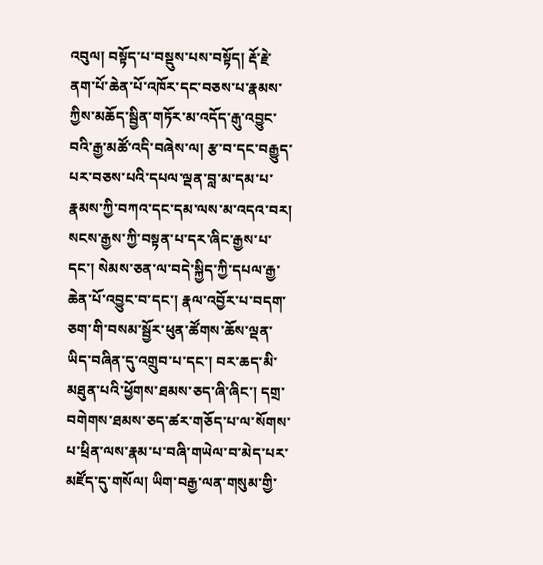འབུལ། བསྟོད་པ་བསྡུས་པས་བསྟོད། རྡོ་རྗེ་ནག་པོ་ཆེན་པོ་འཁོར་དང་བཅས་པ་རྣམས་ཀྱིས་མཆོད་སྦྱིན་གཏོར་མ་འདོད་རྒུ་འབྱུང་བའི་རྒྱ་མཚོ་འདི་བཞེས་ལ། རྩ་བ་དང་བརྒྱུད་པར་བཅས་པའི་དཔལ་ལྡན་བླ་མ་དམ་པ་རྣམས་ཀྱི་བཀའ་དང་དམ་ལས་མ་འདའ་བར། སངས་རྒྱས་ཀྱི་བསྟན་པ་དར་ཞིང་རྒྱས་པ་དང་། སེམས་ཅན་ལ་བདེ་སྐྱིད་ཀྱི་དཔལ་རྒྱ་ཆེན་པོ་འབྱུང་བ་དང་། རྣལ་འབྱོར་པ་བདག་ཅག་གི་བསམ་སྦྱོར་ཕུན་ཚོགས་ཆོས་ལྡན་ཡིད་བཞིན་དུ་འགྲུབ་པ་དང་། བར་ཆད་མི་མཐུན་པའི་ཕྱོགས་ཐམས་ཅད་ཞི་ཞིང་། དགྲ་བགེགས་ཐམས་ཅད་ཚར་གཅོད་པ་ལ་སོགས་པ་ཕྲིན་ལས་རྣམ་པ་བཞི་གཡེལ་བ་མེད་པར་མཛོད་དུ་གསོལ། ཡིག་བརྒྱ་ལན་གསུམ་གྱི་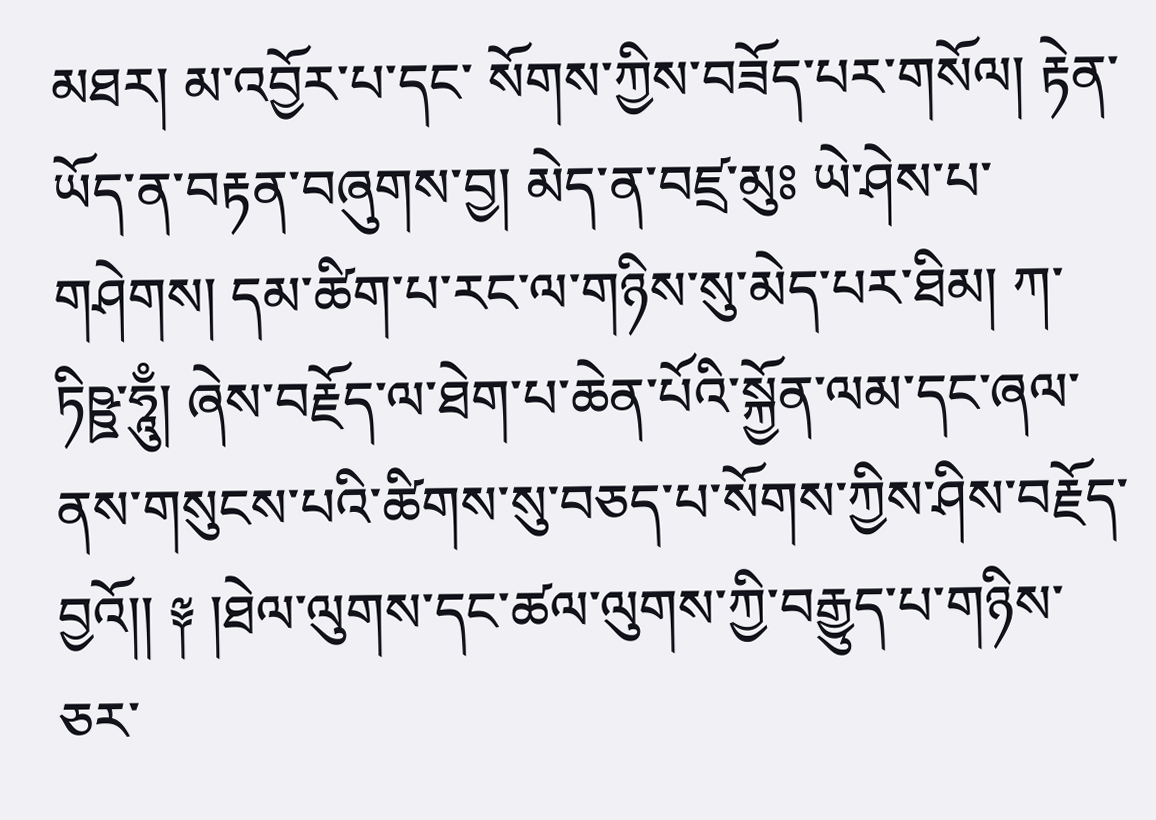མཐར། མ་འབྱོར་པ་དང་ སོགས་ཀྱིས་བཟོད་པར་གསོལ། རྟེན་ཡོད་ན་བརྟན་བཞུགས་བྱ། མེད་ན་བཛྲ་མུཿ ཡེ་ཤེས་པ་གཤེགས། དམ་ཚིག་པ་རང་ལ་གཉིས་སུ་མེད་པར་ཐིམ། ཀ་ཏིཥྛ་ཧཱུྃ། ཞེས་བརྗོད་ལ་ཐེག་པ་ཆེན་པོའི་སྐྱོན་ལམ་དང་ཞལ་ནས་གསུངས་པའི་ཚིགས་སུ་བཅད་པ་སོགས་ཀྱིས་ཤིས་བརྗོད་བྱའོ།། ༈ །ཐེལ་ལུགས་དང་ཚལ་ལུགས་ཀྱི་བརྒྱུད་པ་གཉིས་ཅར་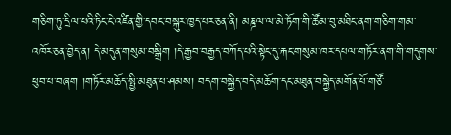གཅིག་ཏུ་དྲིལ་པའི་ཏིང་ངེ་འཛིན་གྱི་དབང་བསྐུར་ཁྱད་པར་ཅན་ནི། མཎྜལ་ལ་མེ་ཏོག་གི་ཚོམ་བུ་མཐིང་ནག་གཅིག་གམ་འཁོར་ཅན་བྱེད་ན། དེ་མདུན་གསུམ་བསྒྲིག །དེ་རྒྱབ་བརྒྱད་བཀོད་པའི་སྟེང་དུ་རྐང་གསུམ་ཁར་དཔལ་གཏོར་ནག་གི་གདུགས་ཕུབ་པ་བཞག །གཏོར་མཆོད་སྤྱི་མཐུན་པ་ཤམས། བདག་བསྐྱེད་བདེ་མཆོག་དང་མཐུན་བསྐྱེད་མགོན་པོ་གཙོ་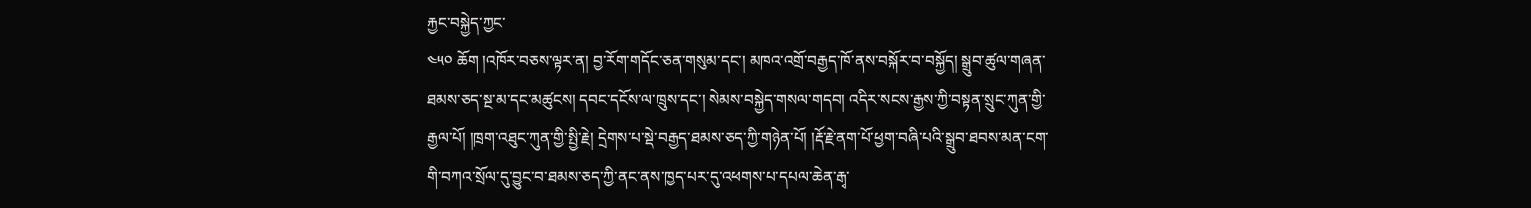རྐྱང་བསྐྱེད་ཀྱང་
༤༥༠ ཆོག །འཁོར་བཅས་ལྟར་ན། བྱ་རོག་གདོང་ཅན་གསུམ་དང་། མཁའ་འགྲོ་བརྒྱད་ཁོ་ནས་བསྐོར་བ་བསྐྱོད། སྒྲུབ་ཚུལ་གཞན་ཐམས་ཅད་སྔ་མ་དང་མཚུངས། དབང་དངོས་ལ་ཁྲུས་དང་། སེམས་བསྐྱེད་གསལ་གདབ། འདིར་སངས་རྒྱས་ཀྱི་བསྟན་སྲུང་ཀུན་གྱི་རྒྱལ་པོ། །ཁྲག་འཐུང་ཀུན་གྱི་སྤྱི་རྗེ། དྲེགས་པ་སྡེ་བརྒྱད་ཐམས་ཅད་ཀྱི་གཉེན་པོ། །རྡོ་རྗེ་ནག་པོ་ཕྱག་བཞི་པའི་སྒྲུབ་ཐབས་མན་ངག་གི་བཀའ་སྲོལ་དུ་བྱུང་བ་ཐམས་ཅད་ཀྱི་ནང་ནས་ཁྱད་པར་དུ་འཕགས་པ་དཔལ་ཆེན་རྒྭ་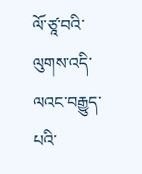ལོ་ཙཱ་བའི་ལུགས་འདི་ལའང་བརྒྱུད་པའི་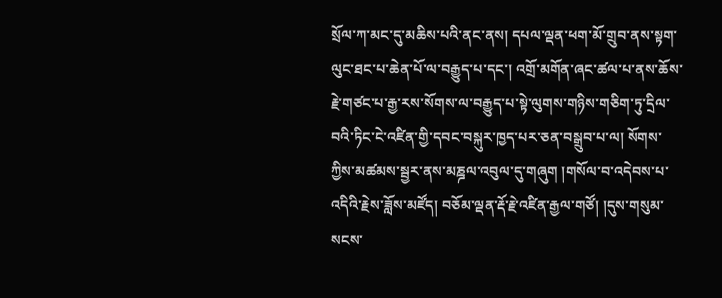སྲོལ་ཀ་མང་དུ་མཆིས་པའི་ནང་ནས། དཔལ་ལྡན་ཕག་མོ་གྲུབ་ནས་སྟག་ལུང་ཐང་པ་ཆེན་པོ་ལ་བརྒྱུད་པ་དང་། འགྲོ་མགོན་ཞང་ཚལ་པ་ནས་ཆོས་རྗེ་གཙང་པ་རྒྱ་རས་སོགས་ལ་བརྒྱུད་པ་སྟེ་ལུགས་གཉིས་གཅིག་ཏུ་དྲིལ་བའི་ཏིང་ངེ་འཛིན་གྱི་དབང་བསྐུར་ཁྱད་པར་ཅན་བསྒྲུབ་པ་ལ། སོགས་ཀྱིས་མཚམས་སྦྱར་ནས་མཎྜལ་འབུལ་དུ་གཞུག །གསོལ་བ་འདེབས་པ་འདིའི་རྗེས་ཟློས་མཛོད། བཅོམ་ལྡན་རྡོ་རྗེ་འཛིན་རྒྱལ་གཙོ། །དུས་གསུམ་སངས་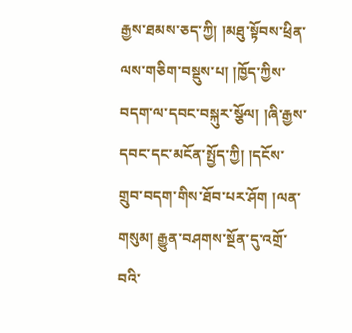རྒྱས་ཐམས་ཅད་ཀྱི། །མཐུ་སྟོབས་ཕྲིན་ལས་གཅིག་བསྡུས་པ། །ཁྱོད་ཀྱིས་བདག་ལ་དབང་བསྐུར་སྩོལ། །ཞི་རྒྱས་དབང་དང་མངོན་སྤྱོད་ཀྱི། །དངོས་གྲུབ་བདག་གིས་ཐོབ་པར་ཤོག །ལན་གསུམ། རྒྱུན་བཤགས་སྔོན་དུ་འགྲོ་བའི་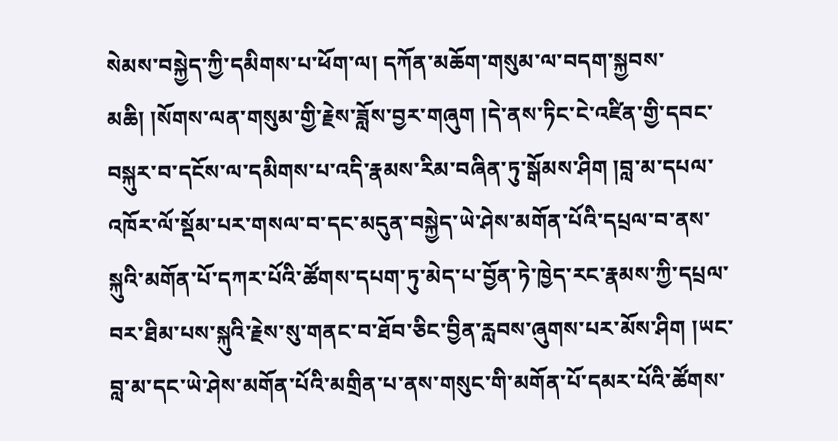སེམས་བསྐྱེད་ཀྱི་དམིགས་པ་ཕོག་ལ། དཀོན་མཆོག་གསུམ་ལ་བདག་སྐྱབས་མཆི། །སོགས་ལན་གསུམ་གྱི་རྗེས་ཟློས་བྱར་གཞུག །དེ་ནས་ཏིང་ངེ་འཛིན་གྱི་དབང་བསྐུར་བ་དངོས་ལ་དམིགས་པ་འདི་རྣམས་རིམ་བཞིན་ཏུ་སྒོམས་ཤིག །བླ་མ་དཔལ་འཁོར་ལོ་སྡོམ་པར་གསལ་བ་དང་མདུན་བསྐྱེད་ཡེ་ཤེས་མགོན་པོའི་དཔྲལ་བ་ནས་སྐུའི་མགོན་པོ་དཀར་པོའི་ཚོགས་དཔག་ཏུ་མེད་པ་བྱོན་ཏེ་ཁྱེད་རང་རྣམས་ཀྱི་དཔྲལ་བར་ཐིམ་པས་སྐུའི་རྗེས་སུ་གནང་བ་ཐོབ་ཅིང་བྱིན་རླབས་ཞུགས་པར་མོས་ཤིག །ཡང་བླ་མ་དང་ཡེ་ཤེས་མགོན་པོའི་མགྲིན་པ་ནས་གསུང་གི་མགོན་པོ་དམར་པོའི་ཚོགས་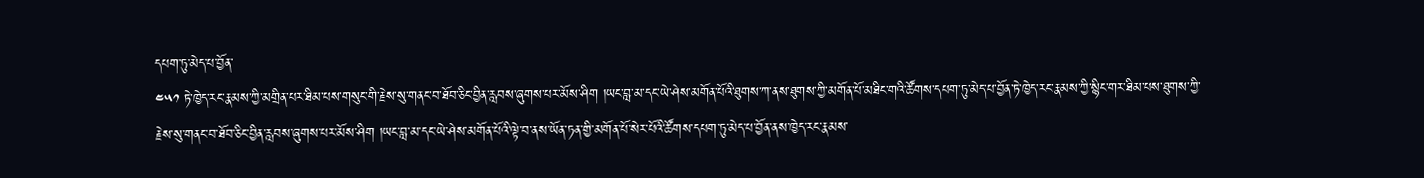དཔག་ཏུ་མེད་པ་བྱོན་
༤༥༡ ཏེ་ཁྱེད་རང་རྣམས་ཀྱི་མགྲིན་པར་ཐིམ་པས་གསུང་གི་རྗེས་སུ་གནང་བ་ཐོབ་ཅིང་བྱིན་རླབས་ཞུགས་པར་མོས་ཤིག །ཡང་བླ་མ་དང་ཡེ་ཤེས་མགོན་པོའི་ཐུགས་ཀ་ནས་ཐུགས་ཀྱི་མགོན་པོ་མཐིང་གའི་ཚོགས་དཔག་ཏུ་མེད་པ་བྱོན་ཏེ་ཁྱེད་རང་རྣམས་ཀྱི་སྙིང་གར་ཐིམ་པས་ཐུགས་ཀྱི་རྗེས་སུ་གནང་བ་ཐོབ་ཅིང་བྱིན་རླབས་ཞུགས་པར་མོས་ཤིག །ཡང་བླ་མ་དང་ཡེ་ཤེས་མགོན་པོའི་ལྟེ་བ་ནས་ཡོན་ཏན་གྱི་མགོན་པོ་སེར་པོའི་ཚོགས་དཔག་ཏུ་མེད་པ་བྱོན་ནས་ཁྱེད་རང་རྣམས་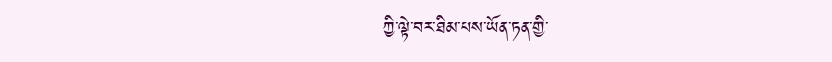ཀྱི་ལྟེ་བར་ཐིམ་པས་ཡོན་ཏན་གྱི་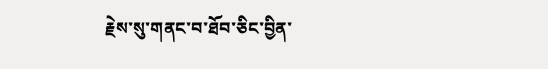རྗེས་སུ་གནང་བ་ཐོབ་ཅིང་བྱིན་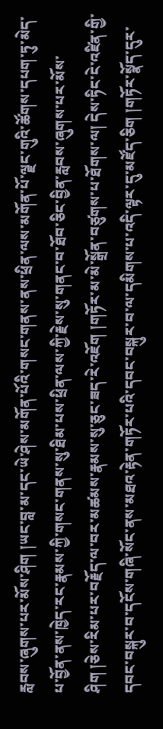རླབས་ཞུགས་པར་མོས་ཤིག །ཡང་བླ་མ་དང་ཡེ་ཤེས་མགོན་པོའི་གསང་གནས་ནས་ཕྲིན་ལས་མགོན་པོ་ལྗང་གུའི་ཚོགས་དཔག་ཏུ་མེད་པ་བྱོན་ནས་ཁྱེད་རང་རྣམས་ཀྱི་གསང་གནས་སུ་ཐིམ་པས་ཕྲིན་ལས་ཀྱི་རྗེས་སུ་གནང་བ་ཐོབ་ཅིང་བྱིན་རླབས་ཞུགས་པར་མོས་ཤིག །ཅེས་རིམ་པར་བརྗོད་ལ་བར་མཚམས་རྣམས་སུ་ཅུང་ཟད་རེ་འཇོག །གཏོར་མ་མེ་སྒྲོན་བཙུགས་པ་ཐོགས་ལ། དེས་ཏིང་ངེ་འཛིན་གྱི་དབང་བསྐུར་བ་དངོས་གཞི་སོང་ནས་མཐའ་རྟེན་གཏོར་པའི་དབང་བསྐུར་བ་ལ་དམིགས་པ་འདི་ལྟར་དུ་མཛོད་ཅིག །གཏོར་སྣོད་དུར་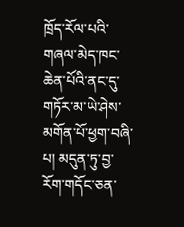ཁྲོད་རོལ་པའི་གཞལ་མེད་ཁང་ཆེན་པོའི་ནང་དུ་གཏོར་མ་ཡེ་ཤེས་མགོན་པོ་ཕྱག་བཞི་པ། མདུན་ཏུ་བྱ་རོག་གདོང་ཅན་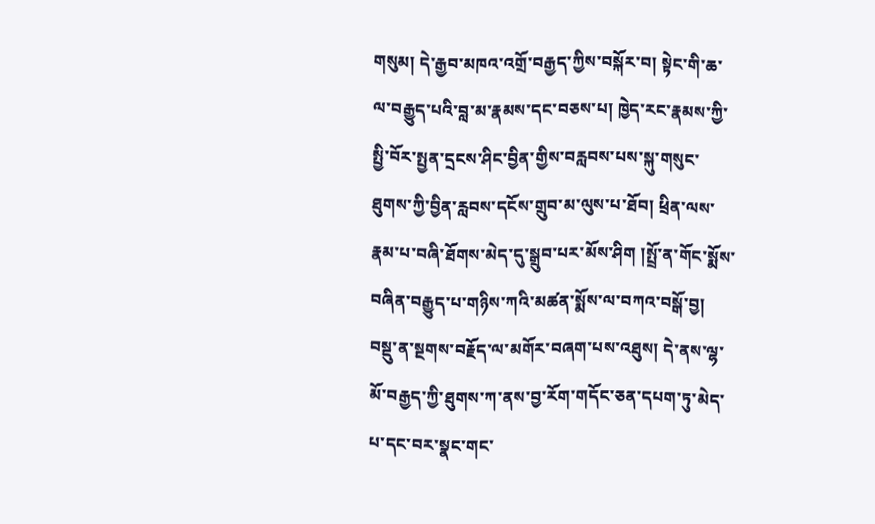གསུམ། དེ་རྒྱབ་མཁའ་འགྲོ་བརྒྱད་ཀྱིས་བསྐོར་བ། སྟེང་གི་ཆ་ལ་བརྒྱུད་པའི་བླ་མ་རྣམས་དང་བཅས་པ། ཁྱེད་རང་རྣམས་ཀྱི་སྤྱི་བོར་སྤྱན་དྲངས་ཤིང་བྱིན་གྱིས་བརླབས་པས་སྐུ་གསུང་ཐུགས་ཀྱི་བྱིན་རླབས་དངོས་གྲུབ་མ་ལུས་པ་ཐོབ། ཕྲིན་ལས་རྣམ་པ་བཞི་ཐོགས་མེད་དུ་སྒྲུབ་པར་མོས་ཤིག །སྤྲོ་ན་གོང་སྨོས་བཞིན་བརྒྱུད་པ་གཉིས་ཀའི་མཚན་སྨོས་ལ་བཀའ་བསྒོ་བྱ། བསྡུ་ན་སྔགས་བརྗོད་ལ་མགོར་བཞག་པས་འཐུས། དེ་ནས་ལྷ་མོ་བརྒྱད་ཀྱི་ཐུགས་ཀ་ནས་བྱ་རོག་གདོང་ཅན་དཔག་ཏུ་མེད་པ་དང་བར་སྣང་གང་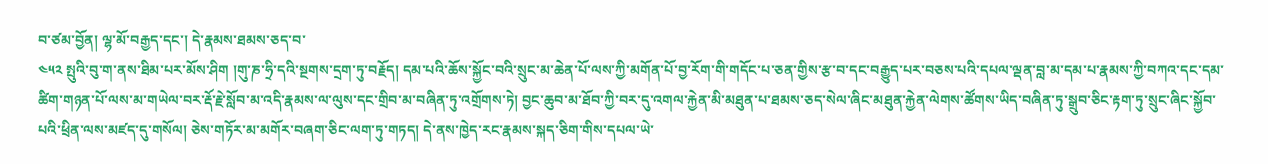བ་ཙམ་བྱོན། ལྷ་མོ་བརྒྱད་དང་། དེ་རྣམས་ཐམས་ཅད་བ་
༤༥༢ སྤུའི་བུ་ག་ནས་ཐིམ་པར་མོས་ཤིག །གུ་ཎ་ཧྲི་དའི་སྔགས་དྲག་ཏུ་བརྗོད། དམ་པའི་ཆོས་སྐྱོང་བའི་སྲུང་མ་ཆེན་པོ་ལས་ཀྱི་མགོན་པོ་བྱ་རོག་གི་གདོང་པ་ཅན་གྱིས་རྩ་བ་དང་བརྒྱུད་པར་བཅས་པའི་དཔལ་ལྡན་བླ་མ་དམ་པ་རྣམས་ཀྱི་བཀའ་དང་དམ་ཚིག་གཉན་པོ་ལས་མ་གཡེལ་བར་རྡོ་རྗེ་སློབ་མ་འདི་རྣམས་ལ་ལུས་དང་གྲིབ་མ་བཞིན་ཏུ་འགྲོགས་ཏེ། བྱང་ཆུབ་མ་ཐོབ་ཀྱི་བར་དུ་འགལ་རྐྱེན་མི་མཐུན་པ་ཐམས་ཅད་སེལ་ཞིང་མཐུན་རྐྱེན་ལེགས་ཚོགས་ཡིད་བཞིན་ཏུ་སྒྲུབ་ཅིང་རྟག་ཏུ་སྲུང་ཞིང་སྐྱོབ་པའི་ཕྲིན་ལས་མཛད་དུ་གསོལ། ཅེས་གཏོར་མ་མགོར་བཞག་ཅིང་ལག་ཏུ་གཏད། དེ་ནས་ཁྱེད་རང་རྣམས་སྐད་ཅིག་གིས་དཔལ་ཡེ་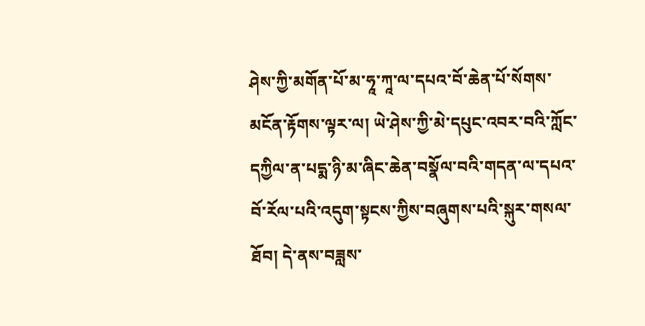ཤེས་ཀྱི་མགོན་པོ་མ་ཧཱ་ཀཱ་ལ་དཔའ་བོ་ཆེན་པོ་སོགས་མངོན་རྟོགས་ལྟར་ལ། ཡེ་ཤེས་ཀྱི་མེ་དཔུང་འབར་བའི་ཀློང་དཀྱིལ་ན་པདྨ་ཉི་མ་ཞིང་ཆེན་བསྣོལ་བའི་གདན་ལ་དཔའ་བོ་རོལ་པའི་འདུག་སྟངས་ཀྱིས་བཞུགས་པའི་སྐུར་གསལ་ཐོབ། དེ་ནས་བཟླས་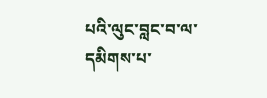པའི་ལུང་བླང་བ་ལ་དམིགས་པ་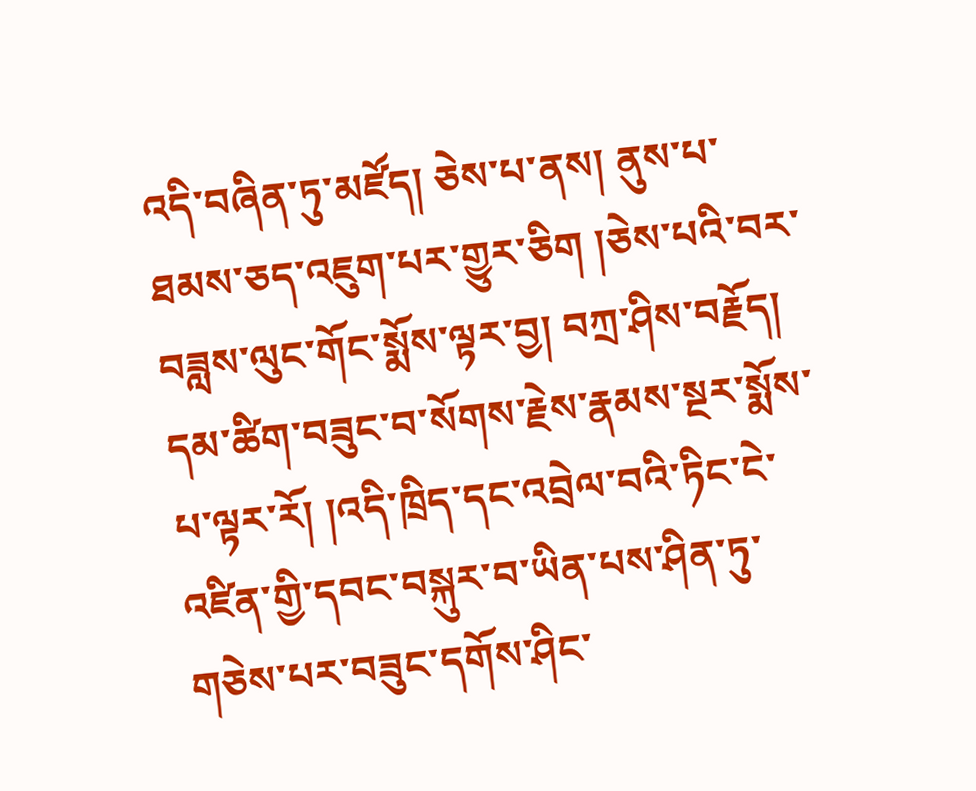འདི་བཞིན་ཏུ་མཛོད། ཅེས་པ་ནས། ནུས་པ་ཐམས་ཅད་འཇུག་པར་གྱུར་ཅིག །ཅེས་པའི་བར་བཟླས་ལུང་གོང་སྨོས་ལྟར་བྱ། བཀྲ་ཤིས་བརྗོད། དམ་ཚིག་བཟུང་བ་སོགས་རྗེས་རྣམས་སྔར་སྨོས་པ་ལྟར་རོ། །འདི་ཁྲིད་དང་འབྲེལ་བའི་ཏིང་ངེ་འཛིན་གྱི་དབང་བསྐུར་བ་ཡིན་པས་ཤིན་ཏུ་གཅེས་པར་བཟུང་དགོས་ཤིང་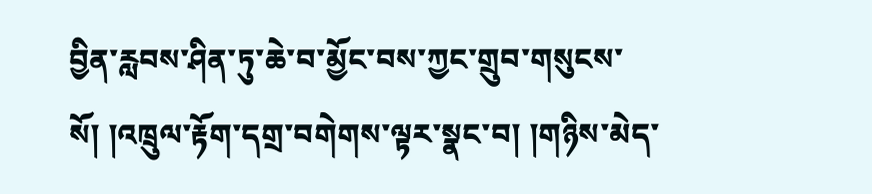བྱིན་རླབས་ཤིན་ཏུ་ཆེ་བ་མྱོང་བས་ཀྱང་གྲུབ་གསུངས་སོ། །འཁྲུལ་རྟོག་དགྲ་བགེགས་ལྟར་སྣང་བ། །གཉིས་མེད་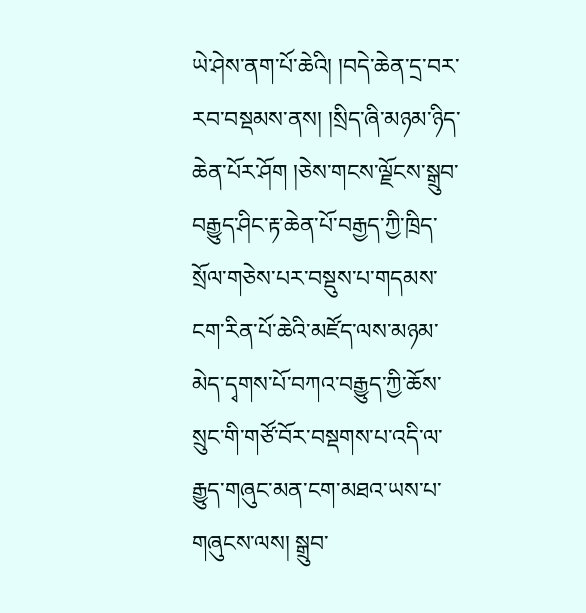ཡེ་ཤེས་ནག་པོ་ཆེའི། །བདེ་ཆེན་དྲ་བར་རབ་བསྡམས་ནས། །སྲིད་ཞི་མཉམ་ཉིད་ཆེན་པོར་ཤོག །ཅེས་གངས་ལྗོངས་སྒྲུབ་བརྒྱུད་ཤིང་རྟ་ཆེན་པོ་བརྒྱད་ཀྱི་ཁྲིད་སྲོལ་གཅེས་པར་བསྡུས་པ་གདམས་ངག་རིན་པོ་ཆེའི་མཛོད་ལས་མཉམ་མེད་དྭགས་པོ་བཀའ་བརྒྱུད་ཀྱི་ཆོས་སྲུང་གི་གཙོ་བོར་བསྡགས་པ་འདི་ལ་རྒྱུད་གཞུང་མན་ངག་མཐའ་ཡས་པ་གཞུངས་ལས། སྒྲུབ་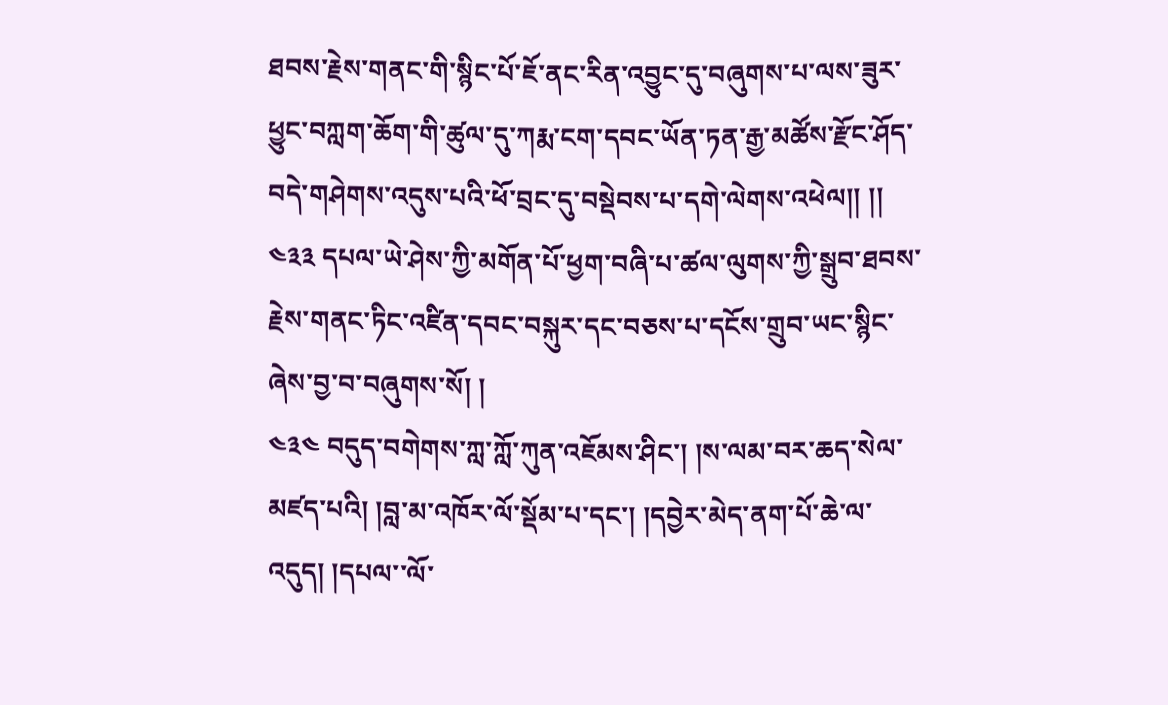ཐབས་རྗེས་གནང་གི་སྙིང་པོ་ཇོ་ནང་རིན་འབྱུང་དུ་བཞུགས་པ་ལས་ཟུར་ཕྱུང་བཀླག་ཆོག་གི་ཚུལ་དུ་ཀརྨ་ངག་དབང་ཡོན་ཏན་རྒྱ་མཚོས་རྫོང་ཤོད་བདེ་གཤེགས་འདུས་པའི་ཕོ་བྲང་དུ་བསྡེབས་པ་དགེ་ལེགས་འཕེལ།། །།
༤༣༣ དཔལ་ཡེ་ཤེས་ཀྱི་མགོན་པོ་ཕྱག་བཞི་པ་ཚལ་ལུགས་ཀྱི་སྒྲུབ་ཐབས་རྗེས་གནང་ཏིང་འཛིན་དབང་བསྐུར་དང་བཅས་པ་དངོས་གྲུབ་ཡང་སྙིང་ཞེས་བྱ་བ་བཞུགས་སོ། །
༤༣༤ བདུད་བགེགས་ཀླ་ཀློ་ཀུན་འཇོམས་ཤིང་། །ས་ལམ་བར་ཆད་སེལ་མཛད་པའི། །བླ་མ་འཁོར་ལོ་སྡོམ་པ་དང་། །དབྱེར་མེད་ནག་པོ་ཆེ་ལ་འདུད། །དཔལ་་ལོ་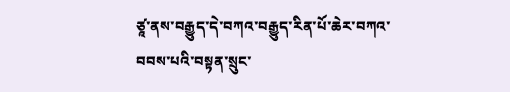ཙཱ་ནས་བརྒྱུད་དེ་བཀའ་བརྒྱུད་རིན་པོ་ཆེར་བཀའ་བབས་པའི་བསྟན་སྲུང་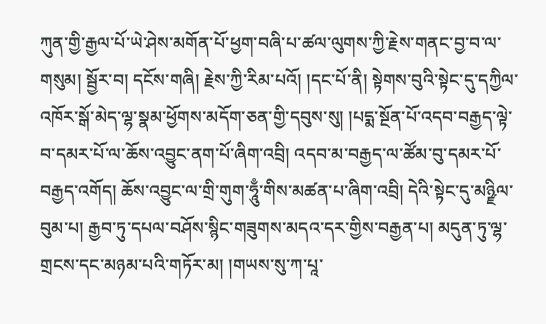ཀུན་གྱི་རྒྱལ་པོ་ཡེ་ཤེས་མགོན་པོ་ཕྱག་བཞི་པ་ཚལ་ལུགས་ཀྱི་རྗེས་གནང་བྱ་བ་ལ་གསུམ། སྦྱོར་བ། དངོས་གཞི། རྗེས་ཀྱི་རིམ་པའོ། །དང་པོ་ནི། སྟེགས་བུའི་སྟེང་དུ་དཀྱིལ་འཁོར་སྒོ་མེད་ལྷ་སྣམ་ཕྱོགས་མདོག་ཅན་གྱི་དབུས་སུ། །པདྨ་སྔོན་པོ་འདབ་བརྒྱད་ལྟེ་བ་དམར་པོ་ལ་ཆོས་འབྱུང་ནག་པོ་ཞིག་འབྲི། འདབ་མ་བརྒྱད་ལ་ཚོམ་བུ་དམར་པོ་བརྒྱད་འགོད། ཆོས་འབྱུང་ལ་གྲི་གུག་ཧཱུྃ་གིས་མཚན་པ་ཞིག་འབྲི། དེའི་སྟེང་དུ་མཉྫིལ་བུམ་པ། རྒྱབ་ཏུ་དཔལ་བཤོས་སྙིང་གཟུགས་མདའ་དར་གྱིས་བརྒྱན་པ། མདུན་ཏུ་ལྷ་གྲངས་དང་མཉམ་པའི་གཏོར་མ། །གཡས་སུ་ཀ་པཱ་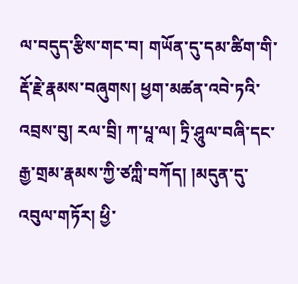ལ་བདུད་རྩིས་གང་བ། གཡོན་དུ་དམ་ཚིག་གི་རྡོ་རྗེ་རྣམས་བཞུགས། ཕྱག་མཚན་འབེ་ཏའི་འབྲས་བུ། རལ་བྲི། ཀ་པཱ་ལ། ཏྲི་ཤཱུལ་བཞི་དང་རྒྱ་གྲམ་རྣམས་ཀྱི་ཙཀླི་བཀོད། །མདུན་དུ་འབུལ་གཏོར། ཕྱི་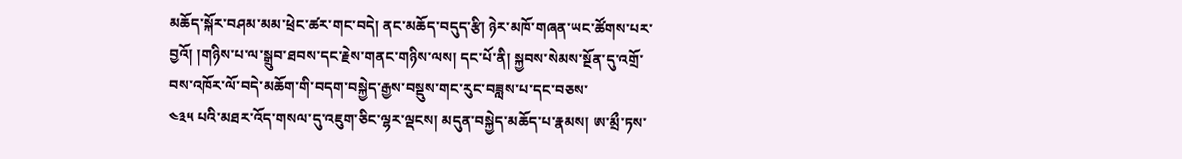མཆོད་སྐོར་བཤམ་མམ་ཕྲེང་ཚར་གང་བདེ། ནང་མཆོད་བདུད་རྩི། ཉེར་མཁོ་གཞན་ཡང་ཚོགས་པར་བྱའོ། །གཉིས་པ་ལ་སྒྲུབ་ཐབས་དང་རྗེས་གནང་གཉིས་ལས། དང་པོ་ནི། སྐྱབས་སེམས་སྔོན་དུ་འགྲོ་བས་འཁོར་ལོ་བདེ་མཆོག་གི་བདག་བསྐྱེད་རྒྱས་བསྡུས་གང་རུང་བཟླས་པ་དང་བཅས་
༤༣༥ པའི་མཐར་འོད་གསལ་དུ་འཇུག་ཅིང་ལྷར་ལྡངས། མདུན་བསྐྱེད་མཆོད་པ་རྣམས། ཨ་མྲྀ་ཏས་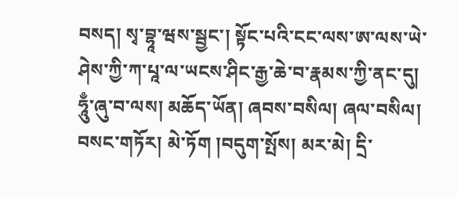བསད། སྭ་བྷཱ་ཝས་སྦྱང་། སྟོང་པའི་ངང་ལས་ཨ་ལས་ཡེ་ཤེས་ཀྱི་ཀ་པཱ་ལ་ཡངས་ཤིང་རྒྱ་ཆེ་བ་རྣམས་ཀྱི་ནང་དུ། ཧཱུྃ་ཞུ་བ་ལས། མཆོད་ཡོན། ཞབས་བསིལ། ཞལ་བསིལ། བསང་གཏོར། མེ་ཏོག །བདུག་སྤོས། མར་མེ། དྲི་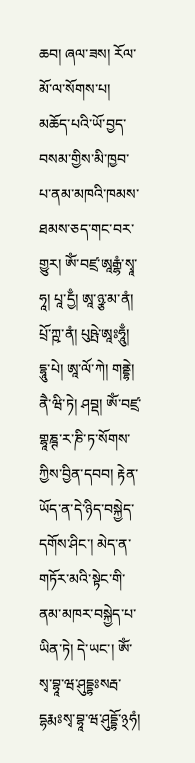ཆབ། ཞལ་ཟས། རོལ་མོ་ལ་སོགས་པ། མཆོད་པའི་ཡོ་བྱད་བསམ་གྱིས་མི་ཁྱབ་པ་ནམ་མཁའི་ཁམས་ཐམས་ཅད་གང་བར་གྱུར། ༀ་བཛྲ་ཨཱརྒྷཾ་སྭཱ་ཧཱ། པཱ་དྱྃ། ཨཱ་ཉྩ་མ་ནཾ། པྲོ་ཀྵ་ནཾ། པུཥྤེ་ཨཱཿཧཱུྃ། དྷཱུ་པེ། ཨཱ་ལོ་ཀེ། གནྡྷེ། ནཻ་ཝི་ཏེ། ཤབྡ། ༀ་བཛྲ་གྷཱཎྚ་ར་ཎི་ཏ་སོགས་ཀྱིས་བྱིན་དབབ། རྟེན་ཡོད་ན་དེ་ཉིད་བསྐྱེད་དགོས་ཤིང་། མེད་ན་གཏོར་མའི་སྟེང་གི་ནམ་མཁར་བསྐྱེད་པ་ཡིན་ཏེ། དེ་ཡང་། ༀ་སྭ་བྷཱ་ཝ་ཤུདྡྷཿསརྦ་དྷརྨཿསྭ་བྷཱ་ཝ་ཤུདྡྷོ་྅ཧཾ།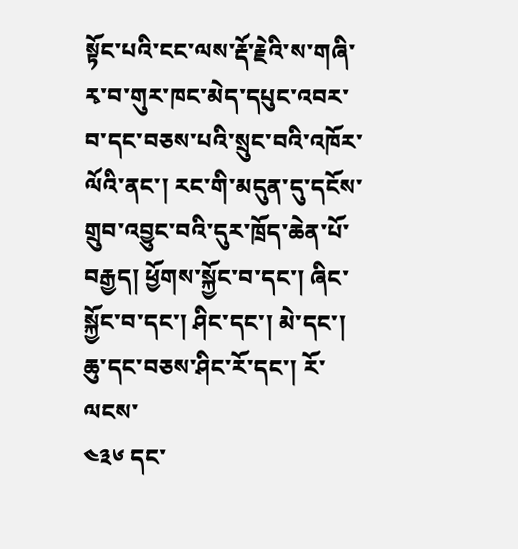སྟོང་པའི་ངང་ལས་རྡོ་རྗེའི་ས་གཞི་རྭ་བ་གུར་ཁང་མེད་དཔུང་འབར་བ་དང་བཅས་པའི་སྲུང་བའི་འཁོར་ལོའི་ནང་། རང་གི་མདུན་དུ་དངོས་གྲུབ་འབྱུང་བའི་དུར་ཁྲོད་ཆེན་པོ་བརྒྱད། ཕྱོགས་སྐྱོང་བ་དང་། ཞིང་སྐྱོང་བ་དང་། ཤིང་དང་། མེ་དང་། ཆུ་དང་བཅས་ཤིང་རོ་དང་། རོ་ལངས་
༤༣༦ དང་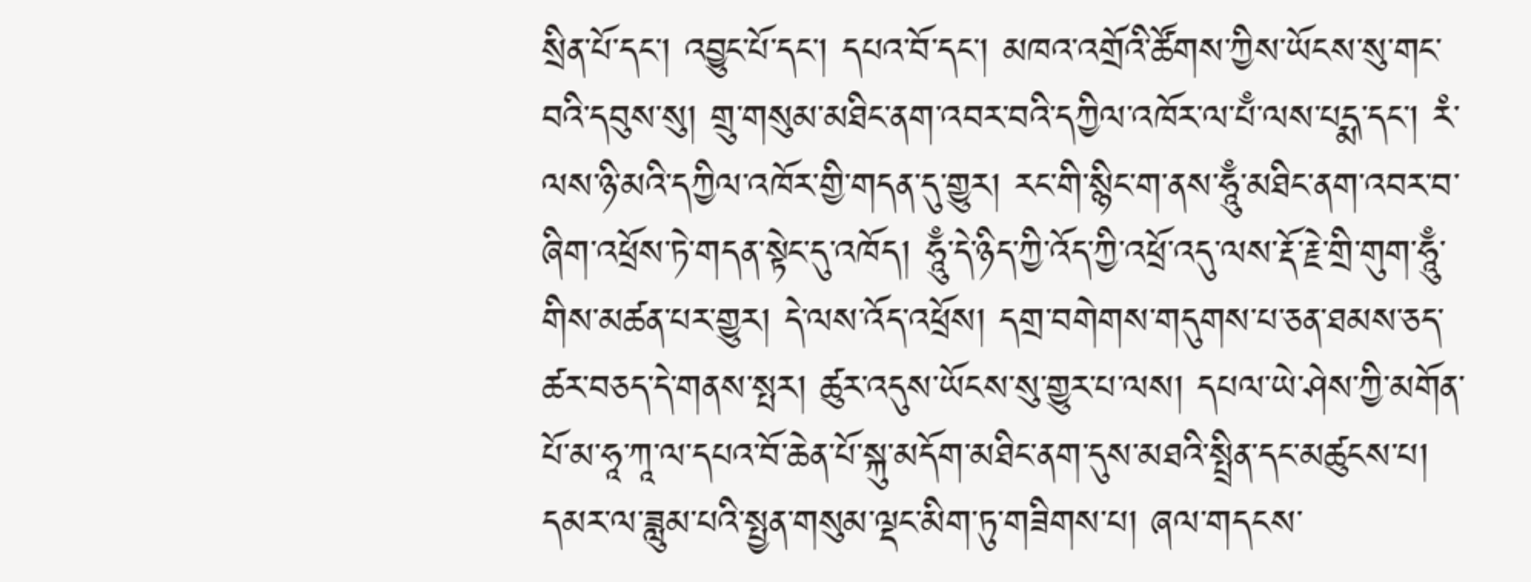སྲིན་པོ་དང་། འབྱུང་པོ་དང་། དཔའ་བོ་དང་། མཁའ་འགྲོའི་ཚོགས་ཀྱིས་ཡོངས་སུ་གང་བའི་དབུས་སུ། གྲུ་གསུམ་མཐིང་ནག་འབར་བའི་དཀྱིལ་འཁོར་ལ་པྃ་ལས་པདྨ་དང་། རཾ་ལས་ཉི་མའི་དཀྱིལ་འཁོར་གྱི་གདན་དུ་གྱུར། རང་གི་སྙིང་ག་ནས་ཧཱུྃ་མཐིང་ནག་འབར་བ་ཞིག་འཕྲོས་ཏེ་གདན་སྟེང་དུ་འཁོད། ཧཱུྃ་དེ་ཉིད་ཀྱི་འོད་ཀྱི་འཕྲོ་འདུ་ལས་རྡོ་རྗེ་གྲི་གུག་ཧཱུྃ་གིས་མཚན་པར་གྱུར། དེ་ལས་འོད་འཕྲོས། དགྲ་བགེགས་གདུགས་པ་ཅན་ཐམས་ཅད་ཚར་བཅད་དེ་གནས་སྤར། ཚུར་འདུས་ཡོངས་སུ་གྱུར་པ་ལས། དཔལ་ཡེ་ཤེས་ཀྱི་མགོན་པོ་མ་ཧཱ་ཀཱ་ལ་དཔའ་བོ་ཆེན་པོ་སྐུ་མདོག་མཐིང་ནག་དུས་མཐའི་སྤྲིན་དང་མཚུངས་པ། དམར་ལ་ཟླུམ་པའི་སྤྱན་གསུམ་ལྡང་མིག་ཏུ་གཟིགས་པ། ཞལ་གདངས་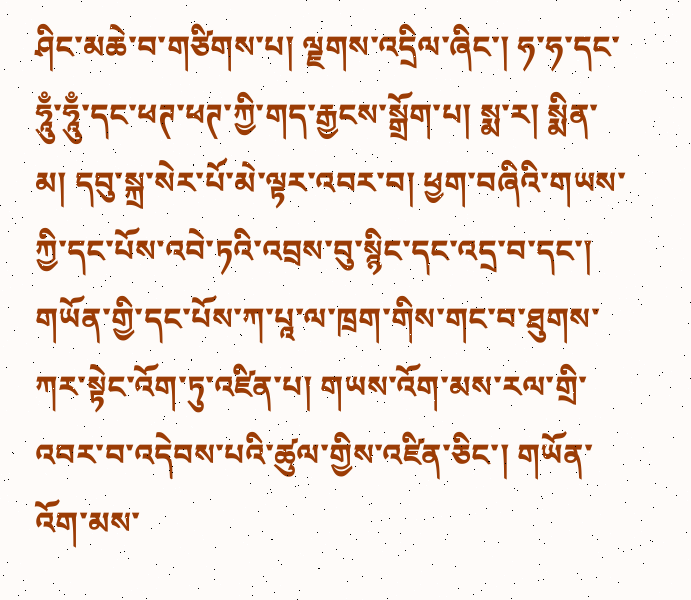ཤིང་མཆེ་བ་གཙིགས་པ། ལྗགས་འདྲིལ་ཞིང་། ཧ་ཧ་དང་ཧཱུྃ་ཧཱུྃ་དང་ཕཊ་ཕཊ་ཀྱི་གད་རྒྱངས་སྒྲོག་པ། སྨ་ར། སྨིན་མ། དབུ་སྐྲ་སེར་པོ་མེ་ལྟར་འབར་བ། ཕྱག་བཞིའི་གཡས་ཀྱི་དང་པོས་འབེ་ཏའི་འབྲས་བུ་སྙིང་དང་འདྲ་བ་དང་། གཡོན་གྱི་དང་པོས་ཀ་པཱ་ལ་ཁྲག་གིས་གང་བ་ཐུགས་ཀར་སྟེང་འོག་ཏུ་འཛིན་པ། གཡས་འོག་མས་རལ་གྲི་འབར་བ་འདེབས་པའི་ཚུལ་གྱིས་འཛིན་ཅིང་། གཡོན་འོག་མས་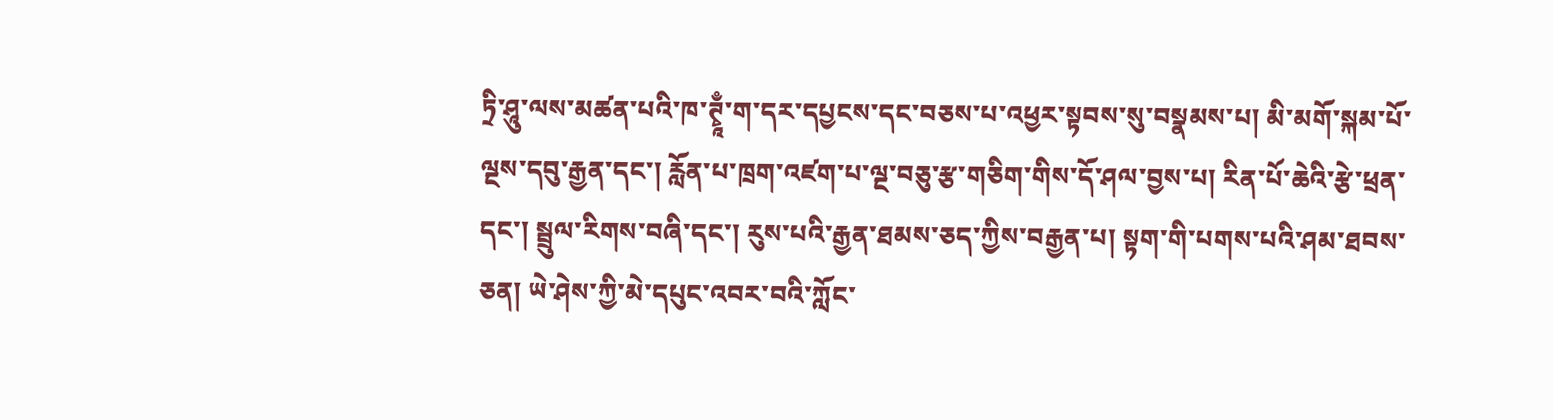ཏྲི་ཤཱུ་ལས་མཚན་པའི་ཁ་ཊྭཱྃ་ག་དར་དཔྱངས་དང་བཅས་པ་འཕྱར་སྟབས་སུ་བསྣམས་པ། མི་མགོ་སྐམ་པོ་ལྔས་དབུ་རྒྱན་དང་། རློན་པ་ཁྲག་འཛག་པ་ལྔ་བཅུ་རྩ་གཅིག་གིས་དོ་ཤལ་བྱས་པ། རིན་པོ་ཆེའི་རྩེ་ཕྲན་དང་། སྦྲུལ་རིགས་བཞི་དང་། རུས་པའི་རྒྱན་ཐམས་ཅད་ཀྱིས་བརྒྱན་པ། སྟག་གི་པགས་པའི་ཤམ་ཐབས་ཅན། ཡེ་ཤེས་ཀྱི་མེ་དཔུང་འབར་བའི་ཀློང་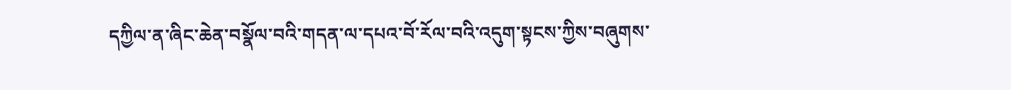དཀྱིལ་ན་ཞིང་ཆེན་བསྣོལ་བའི་གདན་ལ་དཔའ་བོ་རོལ་བའི་འདུག་སྟངས་ཀྱིས་བཞུགས་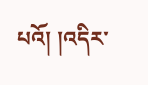པའོ། །འདིར་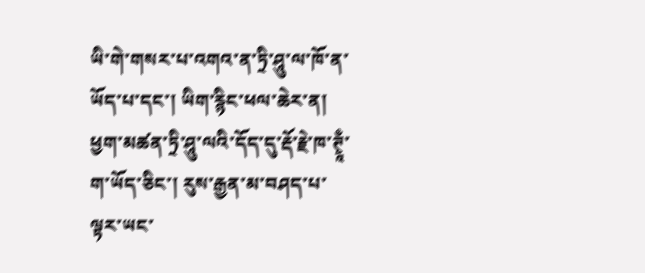ཡི་གེ་གསར་པ་འགའ་ན་ཏྲི་ཤཱུ་ལ་ཁོ་ན་ཡོད་པ་དང་། ཡིག་རྙིང་ཕལ་ཆེར་ན། ཕྱག་མཚན་ཏྲི་ཤཱུ་ལའི་དོད་དུ་རྡོ་རྗེ་ཁ་ཊྭཱྃ་ག་ཡོད་ཅིང་། རུས་རྒྱན་མ་བཤད་པ་ལྟར་ཡང་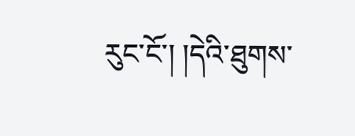རུང་ངོ་། །དེའི་ཐུགས་